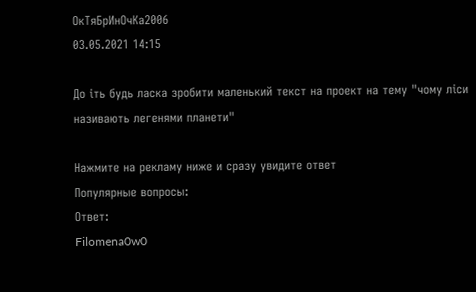ОкТяБрИнОчКа2006
03.05.2021 14:15

До іть будь ласка зробити маленький текст на проект на тему "чому ліси називають легенями планети"

Нажмите на рекламу ниже и сразу увидите ответ
Популярные вопросы:
Ответ:
Filomena0w0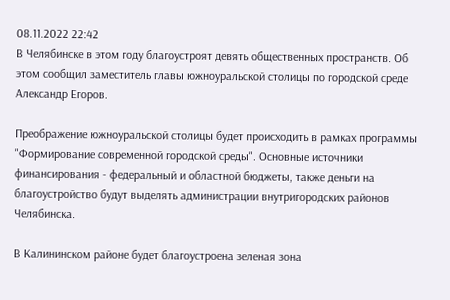08.11.2022 22:42
В Челябинске в этом году благоустроят девять общественных пространств. Об этом сообщил заместитель главы южноуральской столицы по городской среде Александр Егоров.

Преображение южноуральской столицы будет происходить в рамках программы "Формирование современной городской среды". Основные источники финансирования - федеральный и областной бюджеты, также деньги на благоустройство будут выделять администрации внутригородских районов Челябинска.

В Калининском районе будет благоустроена зеленая зона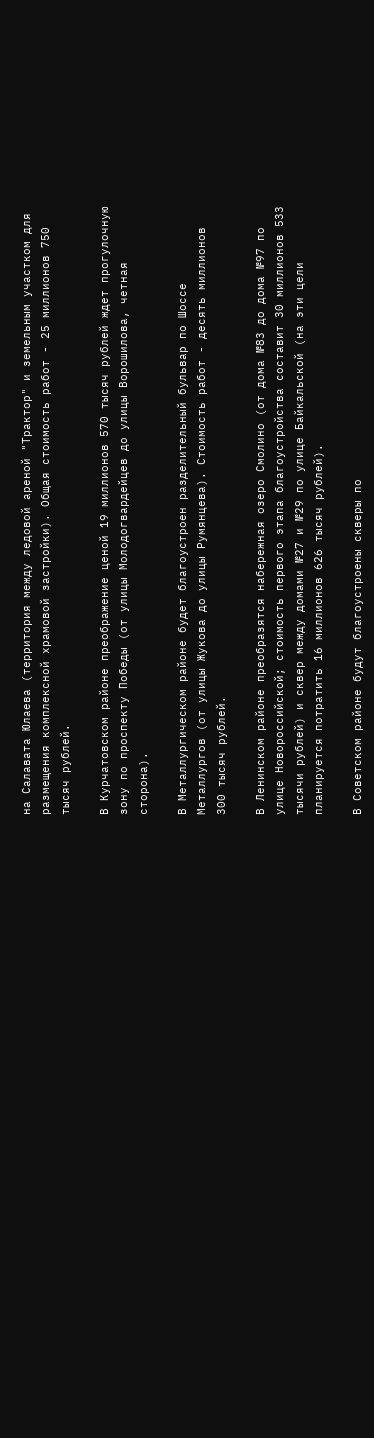на Салавата Юлаева (территория между ледовой ареной "Трактор" и земельным участком для размещения комплексной храмовой застройки). Общая стоимость работ - 25 миллионов 750 тысяч рублей.

В Курчатовском районе преображение ценой 19 миллионов 570 тысяч рублей ждет прогулочную зону по проспекту Победы (от улицы Молодогвардейцев до улицы Ворошилова, четная сторона).

В Металлургическом районе будет благоустроен разделительный бульвар по Шоссе Металлургов (от улицы Жукова до улицы Румянцева). Стоимость работ - десять миллионов 300 тысяч рублей.

В Ленинском районе преобразятся набережная озеро Смолино (от дома №83 до дома №97 по улице Новороссийской; стоимость первого этапа благоустройства составит 30 миллионов 533 тысячи рублей) и сквер между домами №27 и №29 по улице Байкальской (на эти цели планируется потратить 16 миллионов 626 тысяч рублей).

В Советском районе будут благоустроены скверы по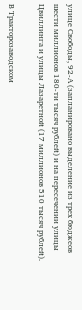улице Свободы, 92-А (запланировано выделение из трех бюджеов шести миллионов 180-ти тысяч рублей) и на пересечении улицы Цвиллинга и улицы Лазаретной (17 миллионов 510 тысяч рублей).

В Тракторозаводском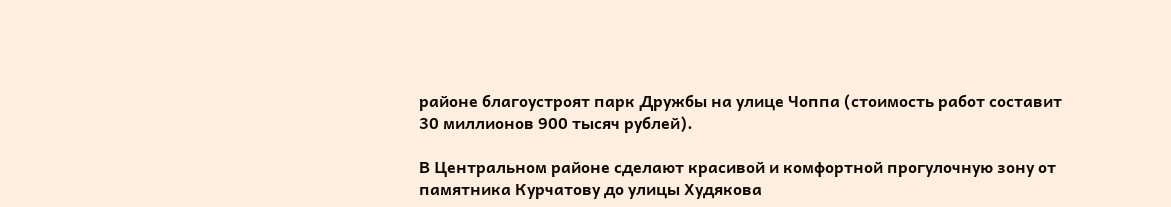районе благоустроят парк Дружбы на улице Чоппа (стоимость работ составит 30 миллионов 900 тысяч рублей).

В Центральном районе сделают красивой и комфортной прогулочную зону от памятника Курчатову до улицы Худякова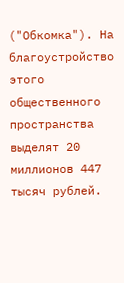("Обкомка"). На благоустройство этого общественного пространства выделят 20 миллионов 447 тысяч рублей.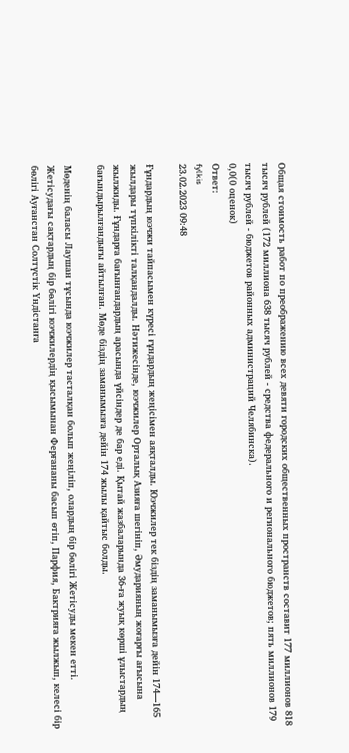Общая стоимость работ по преображению всех девяти городских общественных пространств составит 177 миллионов 818 тысяч рублей (172 миллиона 638 тысяч рублей - средства федерального и регионального бюджетов; пять миллионов 179 тысяч рублей - бюджетов районных администраций Челябинска).
0,0(0 оценок)
Ответ:
fylkis
23.02.2023 09:48

Ғұндардың юэчжи тайпасымен күресі ғұндардың жеңісімен аяқталды. Юэчжилер тек біздің заманымызға дейін 174—165 жылдары түпкілікті талқандалды. Нәтижесінде, юэчжилер Орталық Азияға шегініп, Әмударияның жоғарғы ағысына жылжиды. Ғұндарға бағынғандардың арасында үйсіндер де бар еді. Қытай жазбаларында 36-ға жуық көрші ұлыстардың бағындырылғандығы айтылған. Мөде біздің заманымызға дейін 174 жылы қайтыс болды.

Мөденің баласы Лаушан тұсында юэчжилер тасталқан болып жеңіліп, олардың бір бөлігі Жетісуды мекен етті. Жетісудағы сақтардың бір бөлігі юэчжилердің қысымынан Ферғананы басып өтіп, Парфия, Бактрияға жылжып, келесі бір бөлігі Ауғанстан Солтүстік Үндістанға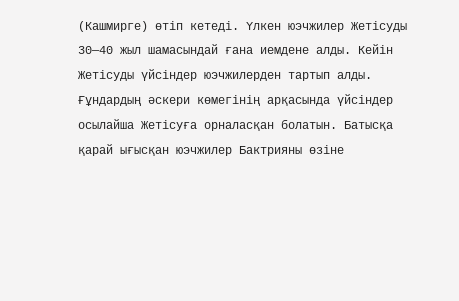(Кашмирге) өтіп кетеді. Үлкен юэчжилер Жетісуды 30—40 жыл шамасындай ғана иемдене алды. Кейін Жетісуды үйсіндер юэчжилерден тартып алды. Ғұндардың әскери көмегінің арқасында үйсіндер осылайша Жетісуға орналасқан болатын. Батысқа қарай ығысқан юэчжилер Бактрияны өзіне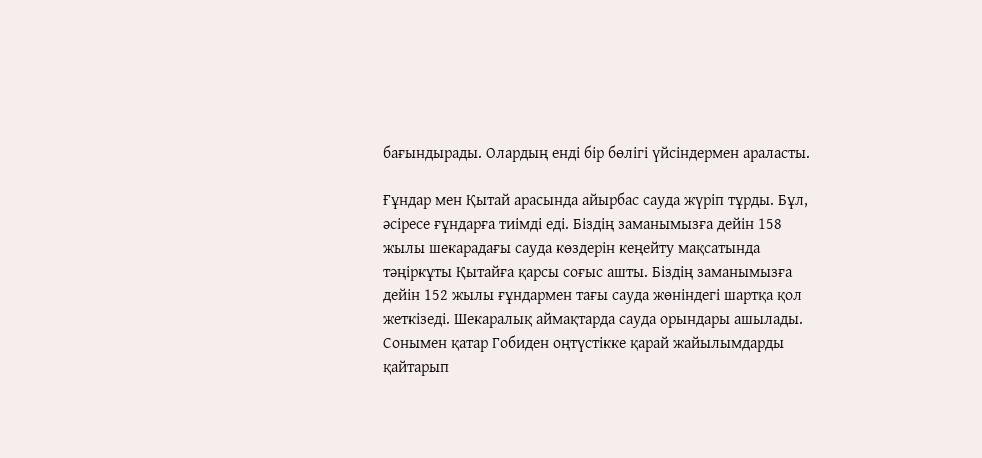бағындырады. Олардың енді бір бөлігі үйсіндермен араласты.

Ғұндар мен Қытай арасында айырбас сауда жүріп тұрды. Бұл, әсіресе ғұндарға тиімді еді. Біздің заманымызға дейін 158 жылы шекарадағы сауда көздерін кеңейту мақсатында тәңіркұты Қытайға қарсы соғыс ашты. Біздің заманымызға дейін 152 жылы ғұндармен тағы сауда жөніндегі шартқа қол жеткізеді. Шекаралық аймақтарда сауда орындары ашылады. Сонымен қатар Гобиден оңтүстікке қарай жайылымдарды қайтарып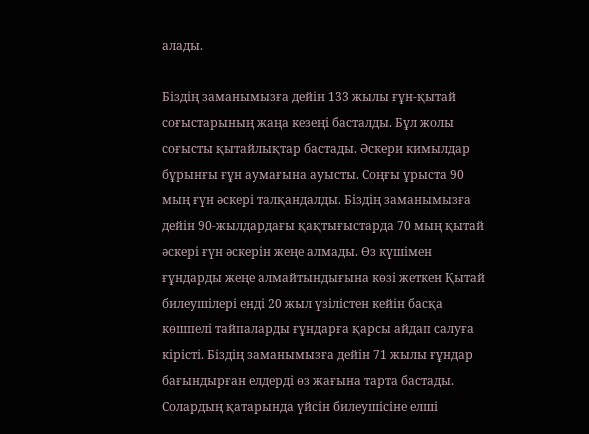алады.

Біздің заманымызға дейін 133 жылы ғұн-қытай соғыстарының жаңа кезеңі басталды. Бұл жолы соғысты қытайлықтар бастады. Әскери кимылдар бұрынғы ғұн аумағына ауысты. Соңғы ұрыста 90 мың ғүн әскері талқандалды. Біздің заманымызға дейін 90-жылдардағы қақтығыстарда 70 мың қытай әскері ғүн әскерін жеңе алмады. Өз күшімен ғұндарды жеңе алмайтындығына көзі жеткен Қытай билеушілері енді 20 жыл үзілістен кейін басқа көшпелі тайпаларды ғұндарға қарсы айдап салуға кірісті. Біздің заманымызға дейін 71 жылы ғұндар бағындырған елдерді өз жағына тарта бастады. Солардың қатарында үйсін билеушісіне елші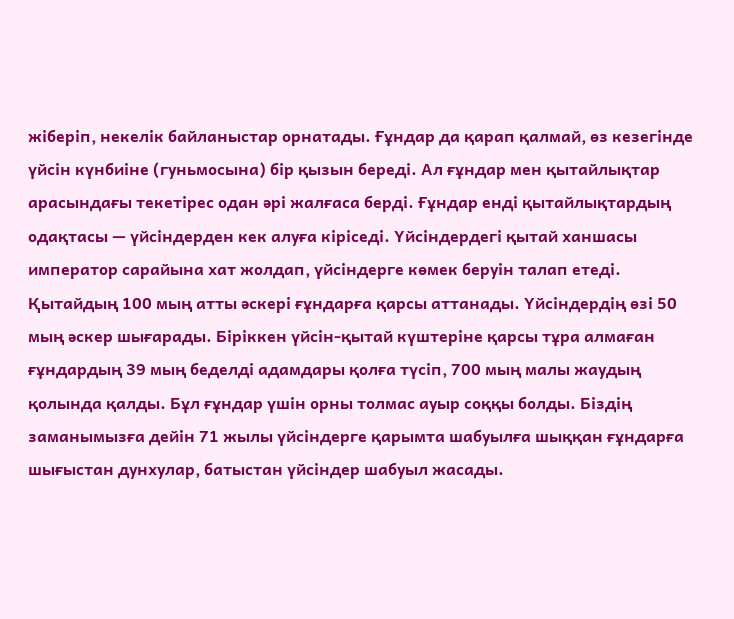жіберіп, некелік байланыстар орнатады. Ғұндар да қарап қалмай, өз кезегінде үйсін күнбиіне (гуньмосына) бір қызын береді. Ал ғұндар мен қытайлықтар арасындағы текетірес одан әрі жалғаса берді. Ғұндар енді қытайлықтардың одақтасы — үйсіндерден кек алуға кіріседі. Үйсіндердегі қытай ханшасы император сарайына хат жолдап, үйсіндерге көмек беруін талап етеді. Қытайдың 100 мың атты әскері ғұндарға қарсы аттанады. Үйсіндердің өзі 50 мың әскер шығарады. Біріккен үйсін-қытай күштеріне қарсы тұра алмаған ғұндардың 39 мың беделді адамдары қолға түсіп, 700 мың малы жаудың қолында қалды. Бұл ғұндар үшін орны толмас ауыр соққы болды. Біздің заманымызға дейін 71 жылы үйсіндерге қарымта шабуылға шыққан ғұндарға шығыстан дунхулар, батыстан үйсіндер шабуыл жасады.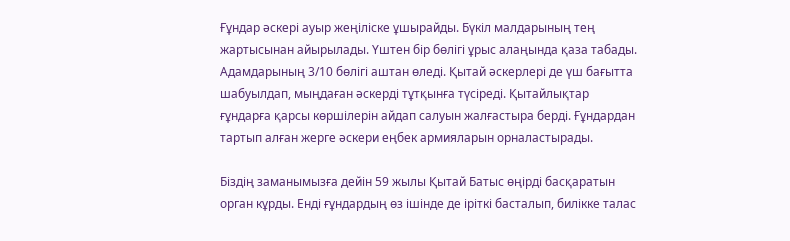Ғұндар әскері ауыр жеңіліске ұшырайды. Бүкіл малдарының тең жартысынан айырылады. Үштен бір бөлігі ұрыс алаңында қаза табады. Адамдарының 3/10 бөлігі аштан өледі. Қытай әскерлері де үш бағытта шабуылдап, мыңдаған әскерді тұтқынға түсіреді. Қытайлықтар ғұндарға қарсы көршілерін айдап салуын жалғастыра берді. Ғұндардан тартып алған жерге әскери еңбек армияларын орналастырады.

Біздің заманымызға дейін 59 жылы Қытай Батыс өңірді басқаратын орган кұрды. Енді ғұндардың өз ішінде де іріткі басталып, билікке талас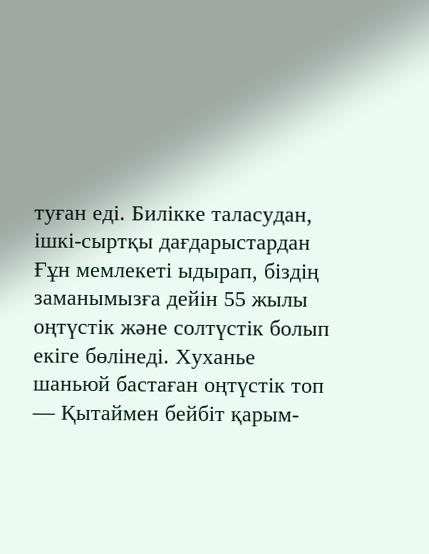туған еді. Билікке таласудан, ішкі-сыртқы дағдарыстардан Ғұн мемлекеті ыдырап, біздің заманымызға дейін 55 жылы оңтүстік және солтүстік болып екіге бөлінеді. Хуханье шаньюй бастаған оңтүстік топ — Қытаймен бейбіт қарым-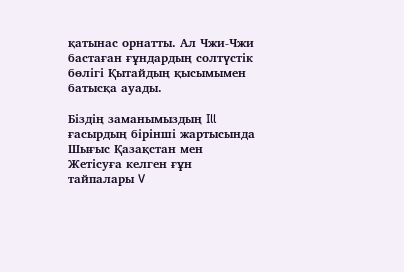қатынас орнатты. Ал Чжи-Чжи бастаған ғұндардың солтүстік бөлігі Қытайдың қысымымен батысқа ауады.

Біздің заманымыздың Ill ғасырдың бірінші жартысында Шығыс Қазақстан мен Жетісуға келген ғұн тайпалары V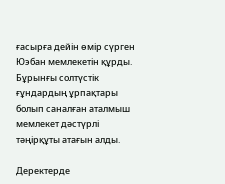ғасырға дейін өмір сүрген Юэбан мемлекетін құрды. Бұрынғы солтүстік ғұндардың ұрпақтары болып саналған аталмыш мемлекет дәстүрлі тәңірқұты атағын алды.

Деректерде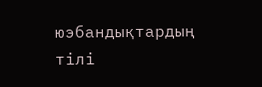юэбандықтардың тілі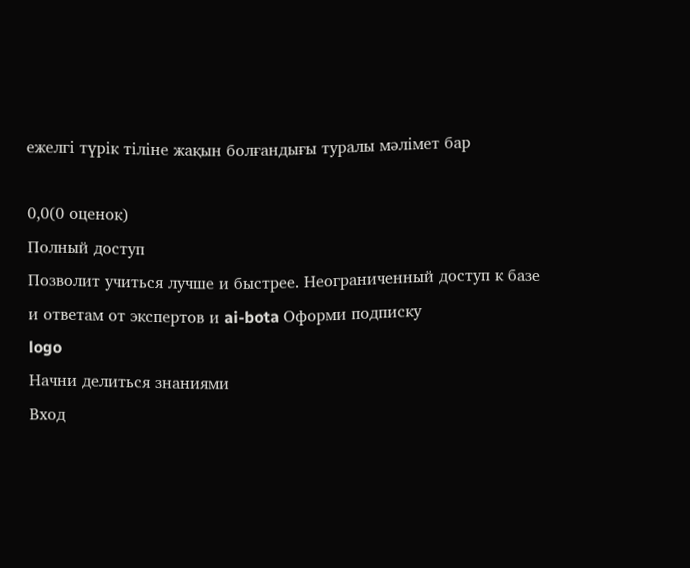ежелгі түрік тіліне жақын болғандығы туралы мәлімет бар

0,0(0 оценок)
Полный доступ
Позволит учиться лучше и быстрее. Неограниченный доступ к базе и ответам от экспертов и ai-bota Оформи подписку
logo
Начни делиться знаниями
Вход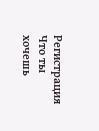Регистрация
Что ты хочешь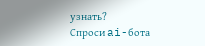узнать?
Спроси ai-бота